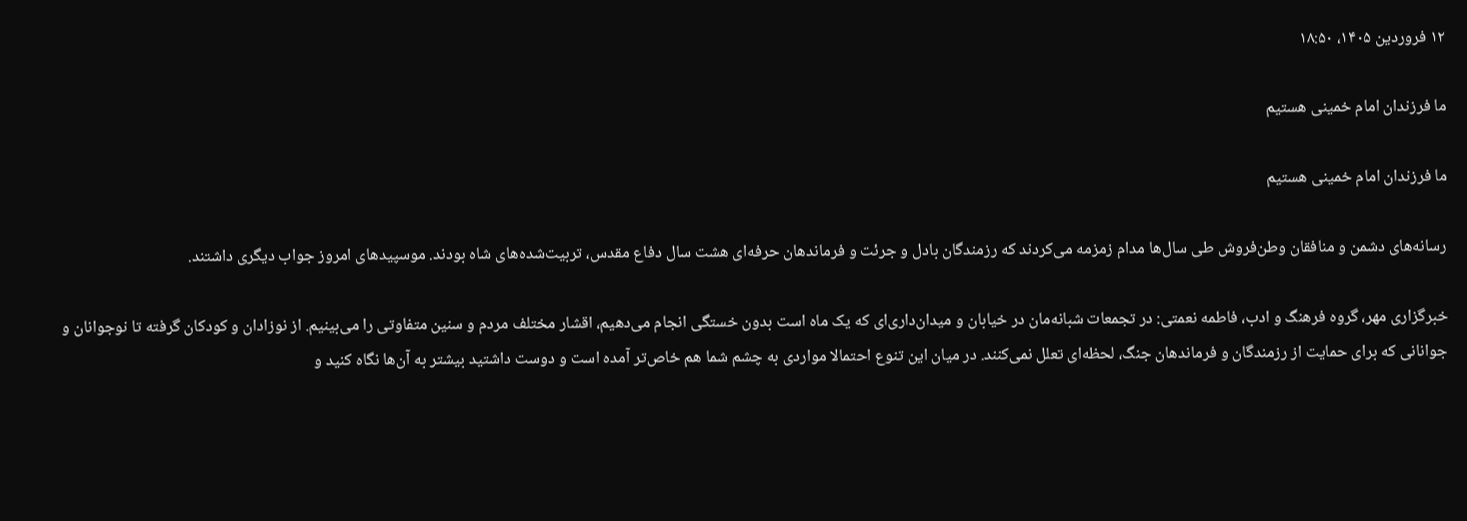۱۲ فروردین ۱۴۰۵، ۱۸:۵۰

ما فرزندان امام خمینی هستیم

ما فرزندان امام خمینی هستیم

رسانه‌های دشمن و منافقان وطن‌فروش طی سال‌ها مدام زمزمه می‌کردند که رزمندگان بادل و جرئت و فرماندهان حرفه‌ای هشت سال دفاع مقدس، تربیت‌شده‌های شاه بودند. موسپیدهای امروز جواب دیگری داشتند.

خبرگزاری مهر، گروه فرهنگ و ادب، فاطمه نعمتی: در تجمعات شبانه‌مان در خیابان و میدان‌داری‌ای که یک ماه است بدون خستگی انجام می‌دهیم، اقشار مختلف مردم و سنین متفاوتی را می‌بینیم. از نوزادان و کودکان گرفته تا نوجوانان و جوانانی که برای حمایت از رزمندگان و فرماندهان جنگ، لحظه‌ای تعلل نمی‌کنند. در میان این تنوع احتمالا مواردی به چشم شما هم خاص‌تر آمده است و دوست داشتید بیشتر به آن‌ها نگاه کنید و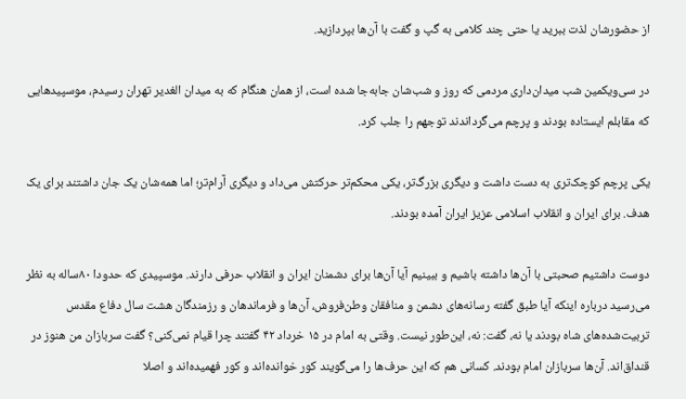از حضورشان لذت ببرید یا حتی چند کلامی به گپ و گفت با آن‌ها بپردازید.

در سی‌ویکمین شب میدان‌داری مردمی که روز و شب‌شان جابه‌جا شده است، از همان هنگام که به میدان الغدیر تهران رسیدم، موسپیدهایی که مقابلم ایستاده بودند و پرچم می‌گرداندند توجهم را جلب کرد.

یکی پرچم کوچک‌تری به دست داشت و دیگری بزرگ‌تر، یکی محکم‌تر حرکتش می‌داد و دیگری آرام‌تر؛ اما همه‌شان یک جان داشتند برای یک هدف. برای ایران و انقلاب اسلامی عزیز ایران آمده بودند.

دوست داشتیم صحبتی با آن‌ها داشته باشیم و ببینیم آیا آن‌ها برای دشمنان ایران و انقلاب حرفی دارند. موسپیدی که حدودا ۸۰ساله به نظر می‌رسید درباره اینکه آیا طبق گفته رسانه‌های دشمن و منافقان وطن‌فروش، آن‌ها و فرماندهان و رزمندگان هشت سال دفاع مقدس تربیت‌شده‌های شاه بودند یا نه، گفت: نه، این‌طور نیست. وقتی به امام در ۱۵ خرداد ۴۲ گفتند چرا قیام نمی‌کنی؟ گفت سربازان من هنوز در قنداق‌اند. آن‌ها سربازان امام بودند. کسانی هم که این‌ حرف‌ها را می‌گویند کور خوانده‌اند و کور فهمیده‌اند و اصلا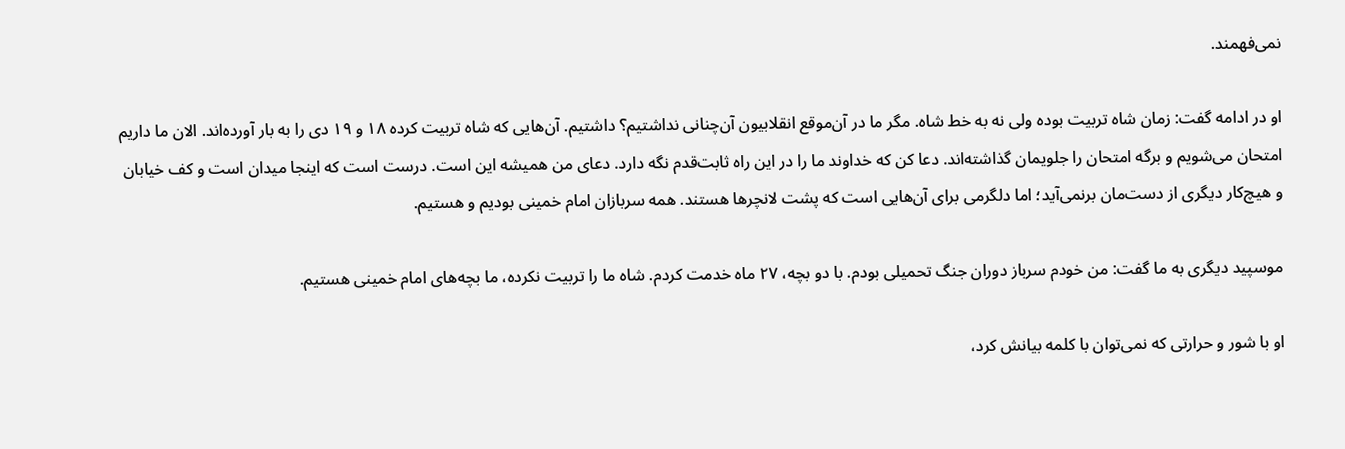نمی‌فهمند.

او در ادامه گفت: زمان شاه تربیت بوده ولی نه به خط شاه. مگر ما در آن‌موقع انقلابیون آن‌چنانی نداشتیم؟ داشتیم. آن‌هایی که شاه تربیت کرده ۱۸ و ۱۹ دی را به بار آورده‌اند. الان ما داریم امتحان می‌شویم و برگه امتحان را جلویمان گذاشته‌اند. دعا کن که خداوند ما را در این راه ثابت‌قدم نگه دارد. دعای من همیشه این است. درست است که اینجا میدان است و کف خیابان و هیچ‌کار دیگری از دست‌مان برنمی‌آید؛ اما دلگرمی برای آن‌هایی است که پشت لانچرها هستند. همه سربازان امام خمینی بودیم و هستیم.

موسپید دیگری به ما گفت: من خودم سرباز دوران جنگ تحمیلی بودم. با دو بچه، ۲۷ ماه خدمت کردم. شاه ما را تربیت نکرده، ما بچه‌های امام خمینی هستیم.

او با شور و حرارتی که نمی‌توان با کلمه بیانش کرد،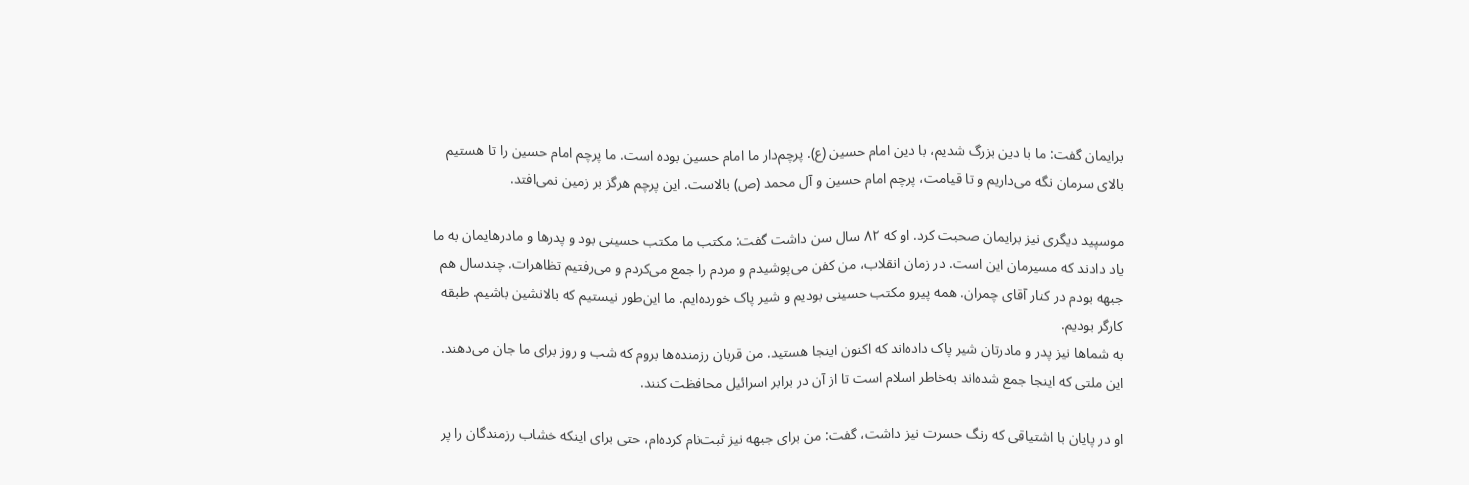برایمان گفت: ما با دین بزرگ شدیم، با دین امام حسین (ع). پرچم‌دار ما امام حسین بوده است. ما پرچم امام حسین را تا هستیم بالای سرمان نگه می‌داریم و تا قیامت، پرچم امام حسین و آل محمد (ص) بالاست. این پرچم هرگز بر زمین نمی‌افتد.

موسپید دیگری نیز برایمان صحبت کرد. او که ۸۲ سال سن داشت گفت: مکتب ما مکتب حسینی بود و پدرها و مادرهایمان به ما یاد دادند که مسیرمان این است. در زمان انقلاب، من کفن می‌پوشیدم و مردم را جمع می‌کردم و می‌رفتیم تظاهرات. چندسال هم جبهه بودم در کنار آقای چمران. همه پیرو مکتب حسینی بودیم و شیر پاک خورده‌ایم. ما این‌طور نیستیم که بالانشین باشیم. طبقه کارگر بودیم.
به شماها نیز پدر و مادرتان شیر پاک داده‌اند که اکنون اینجا هستید. من قربان رزمنده‌ها بروم که شب و روز برای ما جان می‌دهند. این ملتی که اینجا جمع شده‌اند به‌خاطر اسلام است تا از آن در برابر اسرائیل محافظت کنند.

او در پایان با اشتیاقی که رنگ حسرت نیز داشت، گفت: من برای جبهه نیز ثبت‌نام کرده‌ام، حتی برای اینکه خشاب رزمندگان را پر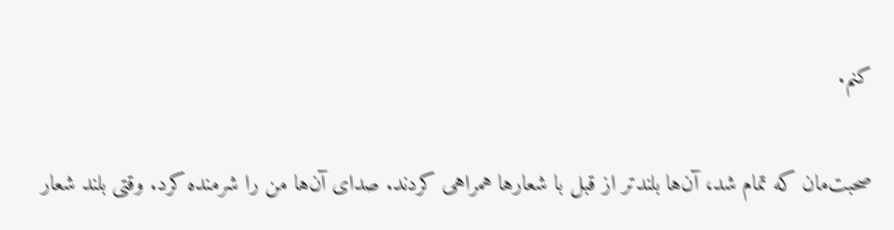کنم.

صحبت‌مان که تمام شد، آن‌ها بلندتر از قبل با شعارها همراهی کردند. صدای آن‌ها من را شرمنده کرد. وقتی بلند شعار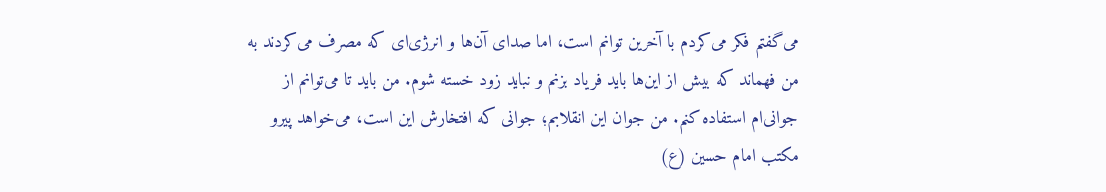می‌گفتم فکر می‌کردم با آخرین توانم است، اما صدای آن‌ها و انرژی‌ای که مصرف می‌کردند به من فهماند که بیش از این‌ها باید فریاد بزنم و نباید زود خسته شوم. من باید تا می‌توانم از جوانی‌ام استفاده کنم. من جوان این انقلابم؛ جوانی که افتخارش این است، می‌خواهد پیرو مکتب امام حسین (ع)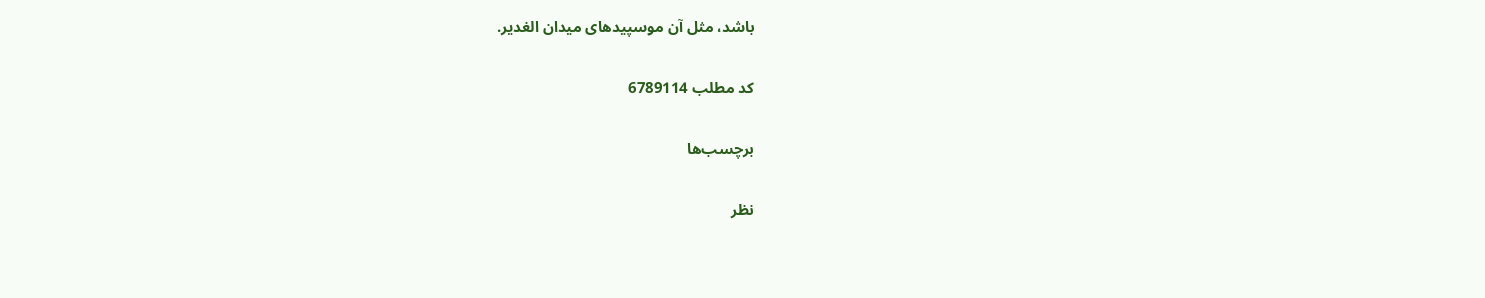باشد، مثل آن موسپیدهای میدان الغدیر.

کد مطلب 6789114

برچسب‌ها

نظر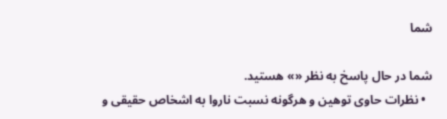شما

شما در حال پاسخ به نظر «» هستید.
  • نظرات حاوی توهین و هرگونه نسبت ناروا به اشخاص حقیقی و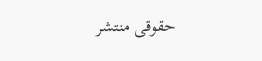حقوقی منتشر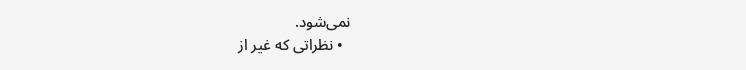نمی‌شود.
  • نظراتی که غیر از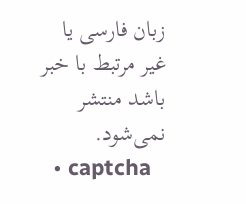زبان فارسی یا غیر مرتبط با خبر باشد منتشر نمی‌شود.
  • captcha